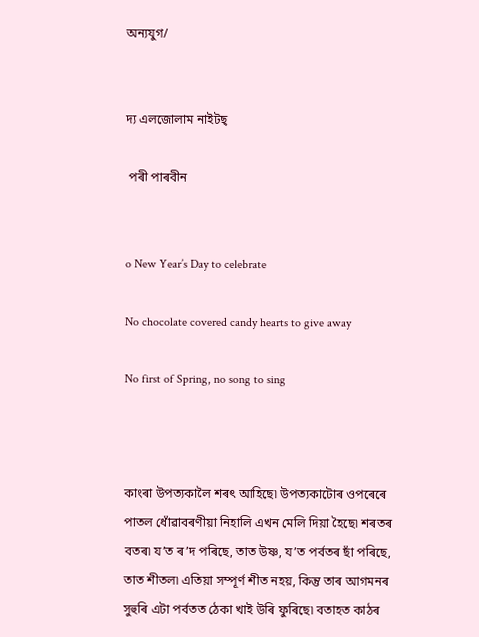অন্যযুগ/


দ্য এলজোলাম নাইটছ্

 পৰী পাৰবীন


o New Year’s Day to celebrate

No chocolate covered candy hearts to give away

No first of Spring, no song to sing



কাংৰা উপত্যকালৈ শৰৎ আহিছে৷ উপত্যকাটোৰ ওপৰেৰে পাতল ধোঁৱাবৰণীয়া নিহালি এখন মেলি দিয়া হৈছে৷ শৰতৰ বতৰ৷ য’ত ৰ’দ পৰিছে, তাত উষ্ণ, য’ত পৰ্বতৰ ছাঁ পৰিছে, তাত শীতল৷ এতিয়া সম্পূৰ্ণ শীত নহয়, কিন্তু তাৰ আগমনৰ সুহুৰি এটা পৰ্বতত ঠেকা খাই উৰি ফুৰিছে৷ বতাহত কাঠৰ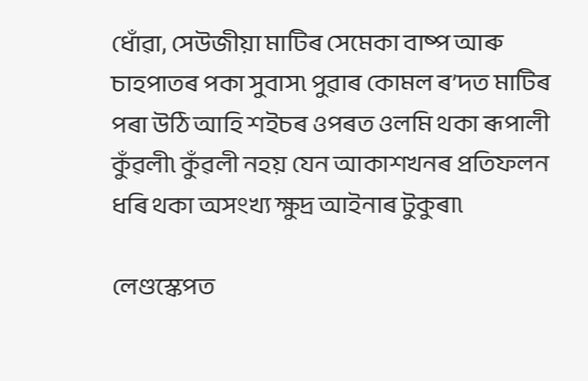ধোঁৱা, সেউজীয়া মাটিৰ সেমেকা বাষ্প আৰু চাহপাতৰ পকা সুবাস৷ পুৱাৰ কোমল ৰ’দত মাটিৰ পৰা উঠি আহি শইচৰ ওপৰত ওলমি থকা ৰূপালী কুঁৱলী৷ কুঁৱলী নহয় যেন আকাশখনৰ প্ৰতিফলন ধৰি থকা অসংখ্য ক্ষুদ্ৰ আইনাৰ টুকুৰা৷

লেণ্ডস্কেপত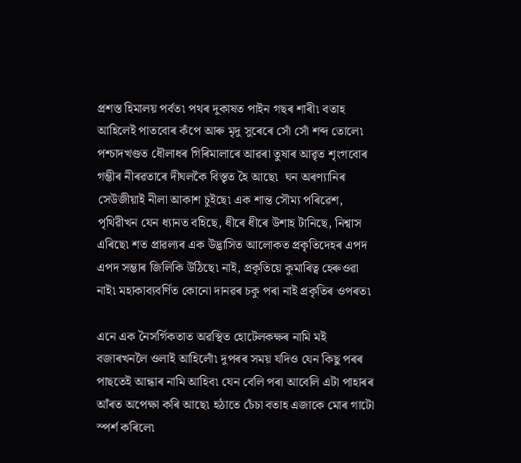প্ৰশস্ত হিমালয় পৰ্বত৷ পথৰ দুকাষত পাইন গছৰ শাৰী৷ বতাহ আহিলেই পাতবোৰ কঁপে আৰু মৃদু সুৰেৰে সোঁ সোঁ শব্দ তোলে৷ পশ্চাদখণ্ডত ধৌলাধৰ গিৰিমালাৰে আৱৰা তুষাৰ আৱৃত শৃংগবোৰ গম্ভীৰ নীৰৱতাৰে দীঘলকৈ বিস্তৃত হৈ আছে৷  ঘন অৰণ্যানিৰ সেউজীয়াই নীলা আকাশ চুইছে৷ এক শান্ত সৌম্য পৰিৱেশ, পৃথিৱীখন যেন ধ্যানত বহিছে, ধীৰে ধীৰে উশাহ টানিছে, নিশ্বাস এৰিছে৷ শত প্ৰাৱল্যৰ এক উদ্ভাসিত আলোকত প্ৰকৃতিদেহৰ এপদ এপদ সম্ভাৰ জিলিকি উঠিছে৷ নাই, প্ৰকৃতিয়ে কুমাৰিত্ব হেৰুওৱা নাই৷ মহাকাব্যবৰ্ণিত কোনো দানৱৰ চকু পৰা নাই প্ৰকৃতিৰ ওপৰত৷

এনে এক নৈসৰ্গিকতাত অৱস্থিত হোটেলকক্ষৰ নামি মই বজাৰখনলৈ ওলাই আহিলোঁ৷ দুপৰৰ সময় যদিও যেন কিছু পৰৰ পাছতেই আন্ধাৰ নামি আহিব৷ যেন বেলি পৰা আবেলি এটা পাহাৰৰ আঁৰত অপেক্ষা কৰি আছে৷ হঠাতে চেঁচা বতাহ এজাকে মোৰ গাটো স্পৰ্শ কৰিলে৷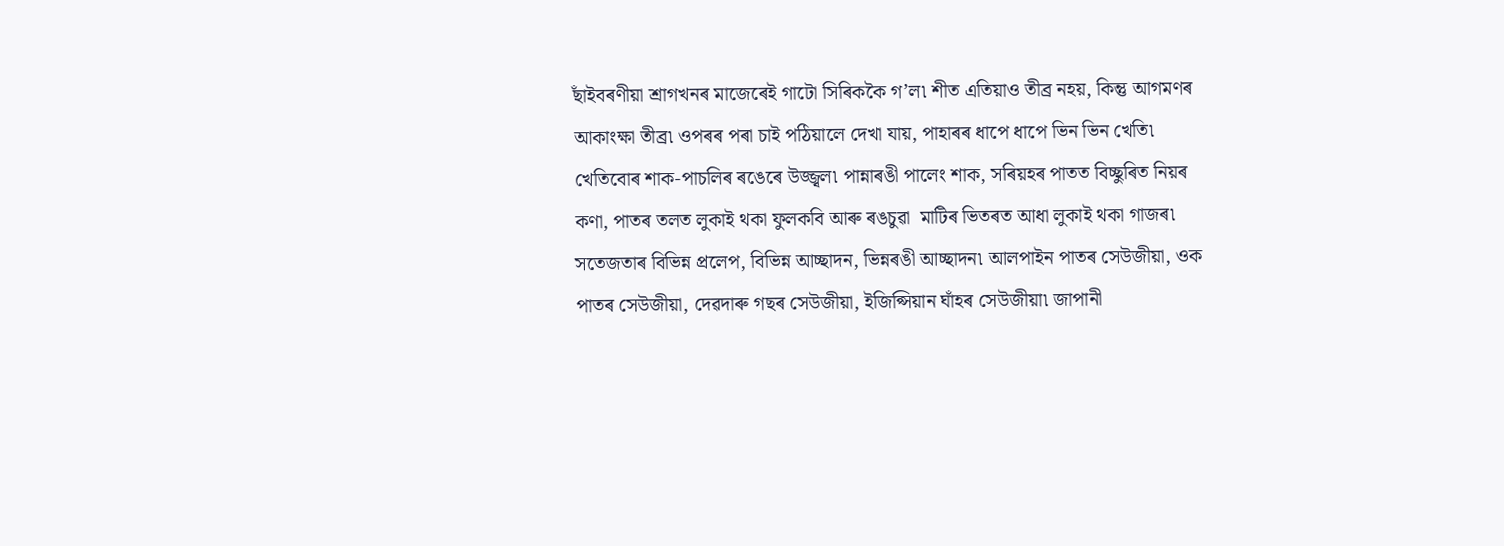ছাঁইবৰণীয়া শ্ৰাগখনৰ মাজেৰেই গাটো সিৰিককৈ গ’ল৷ শীত এতিয়াও তীব্ৰ নহয়, কিন্তু আগমণৰ আকাংক্ষা তীব্ৰ৷ ওপৰৰ পৰা চাই পঠিয়ালে দেখা যায়, পাহাৰৰ ধাপে ধাপে ভিন ভিন খেতি৷ খেতিবোৰ শাক-পাচলিৰ ৰঙেৰে উজ্জ্বল৷ পান্নাৰঙী পালেং শাক, সৰিয়হৰ পাতত বিচ্ছুৰিত নিয়ৰ কণা, পাতৰ তলত লুকাই থকা ফুলকবি আৰু ৰঙচুৱা  মাটিৰ ভিতৰত আধা লুকাই থকা গাজৰ৷ সতেজতাৰ বিভিন্ন প্ৰলেপ, বিভিন্ন আচ্ছাদন, ভিন্নৰঙী আচ্ছাদন৷ আলপাইন পাতৰ সেউজীয়া, ওক পাতৰ সেউজীয়া, দেৱদাৰু গছৰ সেউজীয়া, ইজিপ্সিয়ান ঘাঁহৰ সেউজীয়া৷ জাপানী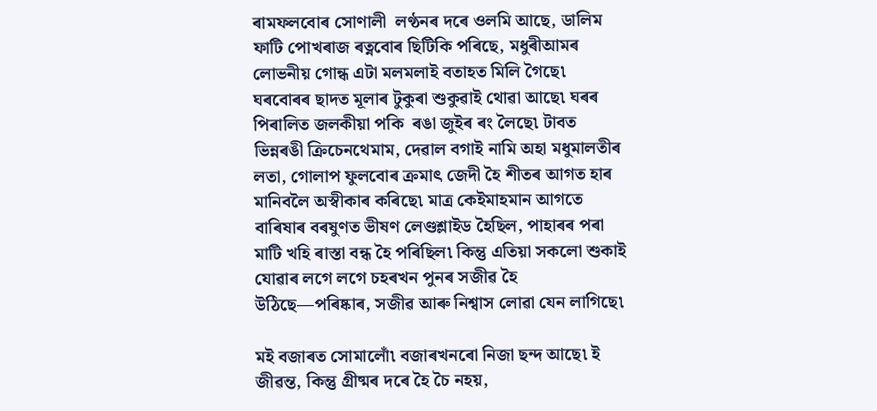ৰামফলবোৰ সোণালী  লণ্ঠনৰ দৰে ওলমি আছে, ডালিম ফাটি পোখৰাজ ৰত্নবোৰ ছিটিকি পৰিছে, মধুৰীআমৰ লোভনীয় গোন্ধ এটা মলমলাই বতাহত মিলি গৈছে৷ ঘৰবোৰৰ ছাদত মূলাৰ টুকুৰা শুকুৱাই থোৱা আছে৷ ঘৰৰ পিৰালিত জলকীয়া পকি  ৰঙা জুইৰ ৰং লৈছে৷ টাবত ভিন্নৰঙী ক্ৰিচেনথেমাম, দেৱাল বগাই নামি অহা মধুমালতীৰ লতা, গোলাপ ফুলবোৰ ক্ৰমাৎ জেদী হৈ শীতৰ আগত হাৰ মানিবলৈ অস্বীকাৰ কৰিছে৷ মাত্ৰ কেইমাহমান আগতে বাৰিষাৰ বৰষুণত ভীষণ লেণ্ডশ্লাইড হৈছিল, পাহাৰৰ পৰা মাটি খহি ৰাস্তা বন্ধ হৈ পৰিছিল৷ কিন্তু এতিয়া সকলো শুকাই যোৱাৰ লগে লগে চহৰখন পুনৰ সজীৱ হৈ উঠিছে—পৰিষ্কাৰ, সজীৱ আৰু নিশ্বাস লোৱা যেন লাগিছে৷

মই বজাৰত সোমালোঁ৷ বজাৰখনৰো নিজা ছন্দ আছে৷ ই জীৱন্ত, কিন্তু গ্ৰীষ্মৰ দৰে হৈ চৈ নহয়,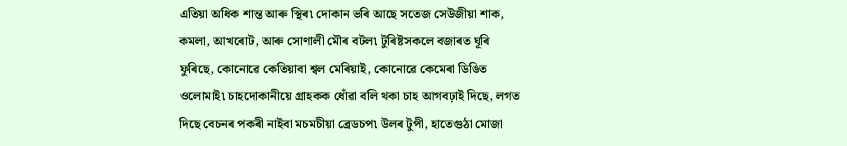এতিয়া অধিক শান্ত আৰু স্থিৰ৷ দোকান ভৰি আছে সতেজ সেউজীয়া শাক, কমলা, আখৰোট, আৰু সোণালী মৌৰ বটল৷ টুৰিষ্টসকলে বজাৰত ঘূৰি ফুৰিছে, কোনোৱে কেতিয়াবা শ্বল মেৰিয়াই, কোনোৱে কেমেৰা ডিঙিত ওলোমাই৷ চাহদোকানীয়ে গ্ৰাহকক ধোঁৱা বলি থকা চাহ আগবঢ়াই দিছে, লগত দিছে বেচনৰ পকৰী নাইবা মচমচীয়া ব্ৰেডচপ৷ উলৰ টুপী, হাতেগুঠা মোজা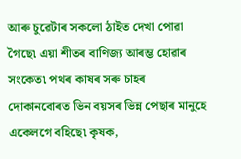আৰু চুৱেটাৰ সকলো ঠাইত দেখা পোৱা গৈছে৷ এয়া শীতৰ বাণিজ্য আৰম্ভ হোৱাৰ সংকেত৷ পথৰ কাষৰ সৰু চাহৰ দোকানবোৰত ভিন বয়সৰ ভিন্ন পেছাৰ মানুহে একেলগে বহিছে৷ কৃষক,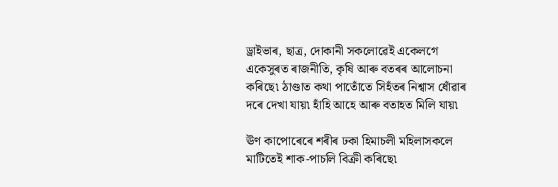ড্ৰাইভাৰ, ছাত্ৰ, দোকানী সকলোৱেই একেলগে একেসুৰত ৰাজনীতি, কৃষি আৰু বতৰৰ আলোচনা কৰিছে৷ ঠাণ্ডাত কথা পাতোঁতে সিহঁতৰ নিশ্বাস ধোঁৱাৰ দৰে দেখা যায়৷ হাঁহি আহে আৰু বতাহত মিলি যায়৷

ঊণ কাপোৰেৰে শৰীৰ ঢকা হিমাচলী মহিলাসকলে মাটিতেই শাক-পাচলি বিক্ৰী কৰিছে৷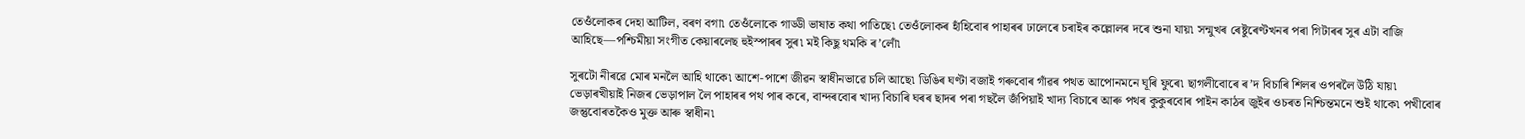তেওঁলোকৰ দেহা আটিল, বৰণ বগা৷ তেওঁলোকে গাড্ডী ভাষাত কথা পাতিছে৷ তেওঁলোকৰ হাঁহিবোৰ পাহাৰৰ ঢালেৰে চৰাইৰ কল্লোলৰ দৰে শুনা যায়৷ সন্মুখৰ ৰেষ্টুৰেণ্টখনৰ পৰা গিটাৰৰ সুৰ এটা বাজি আহিছে—পশ্চিমীয়া সংগীত কেয়াৰলেছ হুইস্পাৰৰ সুৰ৷ মই কিছু থমকি ৰ’লোঁ৷

সুৰটো নীৰৱে মোৰ মনলৈ আহি থাকে৷ আশে-পাশে জীৱন স্বাধীনভাৱে চলি আছে৷ ডিঙিৰ ঘণ্টা বজাই গৰুবোৰ গাঁৱৰ পথত আপোনমনে ঘূৰি ফুৰে৷ ছাগলীবোৰে ৰ’দ বিচাৰি শিলৰ ওপৰলৈ উঠি যায়৷ ভেড়াৰখীয়াই নিজৰ ভেড়াপাল লৈ পাহাৰৰ পথ পাৰ কৰে, বান্দৰবোৰ খাদ্য বিচাৰি ঘৰৰ ছাদৰ পৰা গছলৈ জঁপিয়াই খাদ্য বিচাৰে আৰু পথৰ কুকুৰবোৰ পাইন কাঠৰ জুইৰ ওচৰত নিশ্চিন্তমনে শুই থাকে৷ পখীবোৰ জন্তুবোৰতকৈও মুক্ত আৰু স্বাধীন৷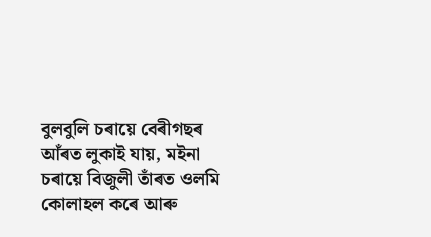বুলবুলি চৰায়ে বেৰীগছৰ আঁৰত লুকাই যায়, মইনা চৰায়ে বিজুলী তাঁৰত ওলমি কোলাহল কৰে আৰু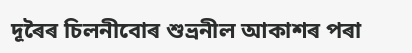দূৰৈৰ চিলনীবোৰ শুভ্ৰনীল আকাশৰ পৰা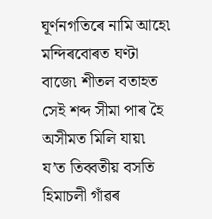ঘূৰ্ণনগতিৰে নামি আহে৷ মন্দিৰবোৰত ঘণ্টা বাজে৷ শীতল বতাহত সেই শব্দ সীমা পাৰ হৈ অসীমত মিলি যায়৷  য’ত তিব্বতীয় বসতি হিমাচলী গাঁৱৰ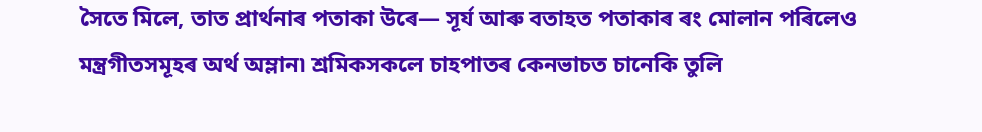সৈতে মিলে, তাত প্ৰাৰ্থনাৰ পতাকা উৰে— সূৰ্য আৰু বতাহত পতাকাৰ ৰং মোলান পৰিলেও মন্ত্ৰগীতসমূহৰ অৰ্থ অম্লান৷ শ্ৰমিকসকলে চাহপাতৰ কেনভাচত চানেকি তুলি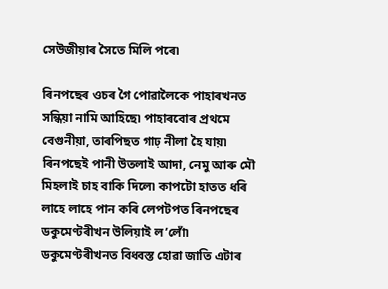সেউজীয়াৰ সৈতে মিলি পৰে৷

ৰিনপছেৰ ওচৰ গৈ পোৱালৈকে পাহাৰখনত সন্ধিয়া নামি আহিছে৷ পাহাৰবোৰ প্ৰথমে বেগুনীয়া, তাৰপিছত গাঢ় নীলা হৈ যায়৷ ৰিনপছেই পানী উতলাই আদা, নেমু আৰু মৌ মিহলাই চাহ বাকি দিলে৷ কাপটো হাতত ধৰি লাহে লাহে পান কৰি লেপটপত ৰিনপছেৰ ডকুমেণ্টৰীখন উলিয়াই ল’লোঁ৷ ডকুমেণ্টৰীখনত বিধ্বস্ত হোৱা জাতি এটাৰ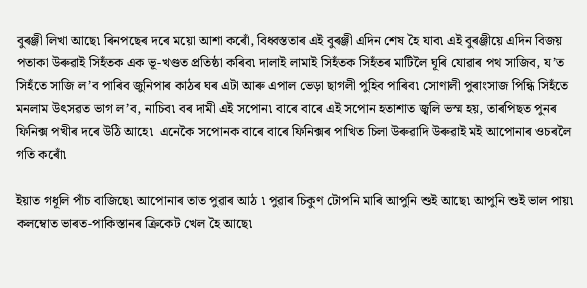বুৰঞ্জী লিখা আছে৷ ৰিনপছেৰ দৰে ময়ো আশা কৰোঁ, বিধ্বস্ততাৰ এই বুৰঞ্জী এদিন শেষ হৈ যাব৷ এই বুৰঞ্জীয়ে এদিন বিজয় পতাকা উৰুৱাই সিহঁতক এক ভূ-খণ্ডত প্ৰতিষ্ঠা কৰিব৷ দালাই লামাই সিহঁতক সিহঁতৰ মাটিলৈ ঘূৰি যোৱাৰ পথ সাজিব, য’ত সিহঁতে সাজি ল’ব পাৰিব জুনিপাৰ কাঠৰ ঘৰ এটা আৰু এপাল ভেড়া ছাগলী পুহিব পাৰিব৷ সোণালী পুৰাংসাজ পিন্ধি সিহঁতে মনলাম উৎসৱত ভাগ ল’ব, নাচিব৷ বৰ দামী এই সপোন৷ বাৰে বাৰে এই সপোন হতাশাত জ্বলি ভস্ম হয়, তাৰপিছত পুনৰ ফিনিক্স পখীৰ দৰে উঠি আহে৷  এনেকৈ সপোনক বাৰে বাৰে ফিনিক্সৰ পাখিত চিলা উৰুৱাদি উৰুৱাই মই আপোনাৰ ওচৰলৈ গতি কৰোঁ৷

ইয়াত গধূলি পাঁচ বাজিছে৷ আপোনাৰ তাত পুৱাৰ আঠ ৷ পুৱাৰ চিকুণ টোপনি মাৰি আপুনি শুই আছে৷ আপুনি শুই ভাল পায়৷ কলম্বোত ভাৰত-পাকিস্তানৰ ক্ৰিকেট খেল হৈ আছে৷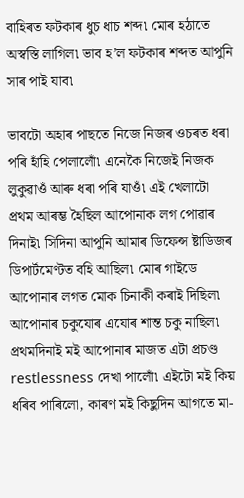বাহিৰত ফটকাৰ ধুচ ধাচ শব্দ৷ মোৰ হঠাতে অস্বস্তি লাগিল৷ ভাব হ’ল ফটকাৰ শব্দত আপুনি সাৰ পাই যাব৷

ভাবটো অহাৰ পাছতে নিজে নিজৰ ওচৰত ধৰা পৰি হাঁহি পেলালোঁ৷ এনেকৈ নিজেই নিজক লুকুৱাওঁ আৰু ধৰা পৰি যাওঁ৷ এই খেলাটো প্ৰথম আৰম্ভ হৈছিল আপোনাক লগ পোৱাৰ দিনাই৷ সিদিনা আপুনি আমাৰ ডিফেন্স ষ্টাডিজৰ ডিপাৰ্টমেণ্টত বহি আছিল৷ মোৰ গাইডে আপোনাৰ লগত মোক চিনাকী কৰাই দিছিল৷ আপোনাৰ চকুযোৰ এযোৰ শান্ত চকু নাছিল৷ প্ৰথমদিনাই মই আপোনাৰ মাজত এটা প্ৰচণ্ড restlessness দেখা পালোঁ৷ এইটো মই কিয় ধৰিব পাৰিলো, কাৰণ মই কিছুদিন আগতে মা-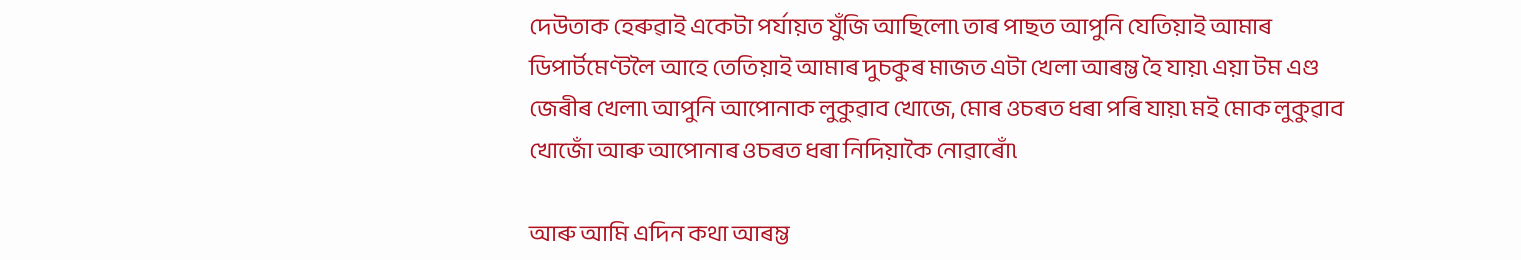দেউতাক হেৰুৱাই একেটা পৰ্যায়ত যুঁজি আছিলো৷ তাৰ পাছত আপুনি যেতিয়াই আমাৰ ডিপাৰ্টমেণ্টলৈ আহে তেতিয়াই আমাৰ দুচকুৰ মাজত এটা খেলা আৰম্ভ হৈ যায়৷ এয়া টম এণ্ড জেৰীৰ খেলা৷ আপুনি আপোনাক লুকুৱাব খোজে, মোৰ ওচৰত ধৰা পৰি যায়৷ মই মোক লুকুৱাব খোজোঁ আৰু আপোনাৰ ওচৰত ধৰা নিদিয়াকৈ নোৱাৰোঁ৷

আৰু আমি এদিন কথা আৰম্ভ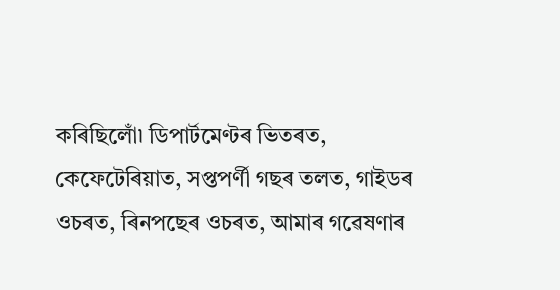কৰিছিলোঁ৷ ডিপাৰ্টমেণ্টৰ ভিতৰত, কেফেটেৰিয়াত, সপ্তপৰ্ণী গছৰ তলত, গাইডৰ ওচৰত, ৰিনপছেৰ ওচৰত, আমাৰ গৱেষণাৰ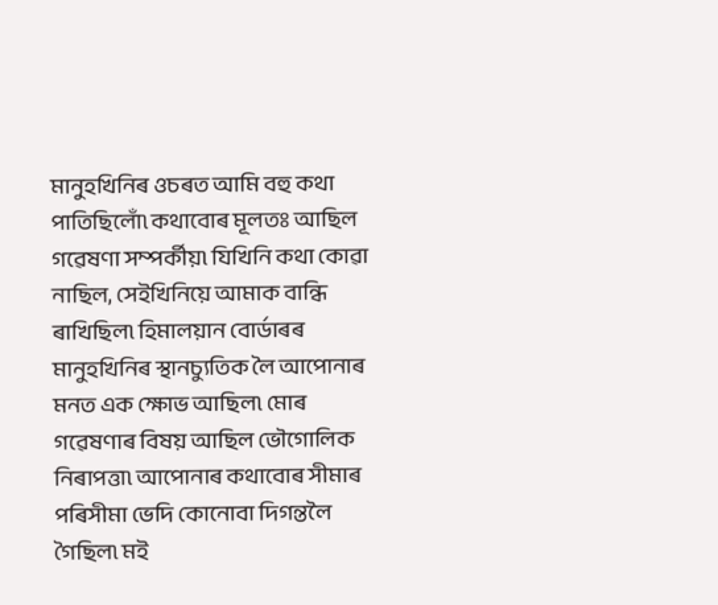মানুহখিনিৰ ওচৰত আমি বহু কথা পাতিছিলোঁ৷ কথাবোৰ মূলতঃ আছিল গৱেষণা সম্পৰ্কীয়৷ যিখিনি কথা কোৱা নাছিল, সেইখিনিয়ে আমাক বান্ধি ৰাখিছিল৷ হিমালয়ান বোৰ্ডাৰৰ মানুহখিনিৰ স্থানচ্যুতিক লৈ আপোনাৰ মনত এক ক্ষোভ আছিল৷ মোৰ গৱেষণাৰ বিষয় আছিল ভৌগোলিক নিৰাপত্তা৷ আপোনাৰ কথাবোৰ সীমাৰ পৰিসীমা ভেদি কোনোবা দিগন্তলৈ গৈছিল৷ মই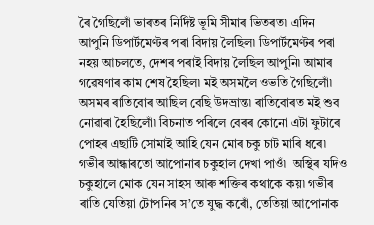ৰৈ গৈছিলোঁ ভাৰতৰ নিৰ্দিষ্ট ভূমি সীমাৰ ভিতৰত৷ এদিন আপুনি ডিপাৰ্টমেণ্টৰ পৰা বিদায় লৈছিল৷ ডিপাৰ্টমেণ্টৰ পৰা নহয় আচলতে, দেশৰ পৰাই বিদায় লৈছিল আপুনি৷ আমাৰ গৱেষণাৰ কাম শেষ হৈছিল৷ মই অসমলৈ ওভতি গৈছিলোঁ৷ অসমৰ ৰাতিবোৰ আছিল বেছি উদভ্ৰান্ত৷ ৰাতিবোৰত মই শুব নোৱাৰা হৈছিলোঁ৷ বিচনাত পৰিলে বেৰৰ কোনো এটা ফুটাৰে পোহৰ এছাটি সোমাই আহি যেন মোৰ চকু চাট মাৰি ধৰে৷ গভীৰ আন্ধাৰতো আপোনাৰ চকুহাল দেখা পাওঁ৷  অস্থিৰ যদিও চকুহালে মোক যেন সাহস আৰু শক্তিৰ কথাকে কয়৷ গভীৰ ৰাতি যেতিয়া টোপনিৰ স’তে যুদ্ধ কৰোঁ, তেতিয়া আপোনাক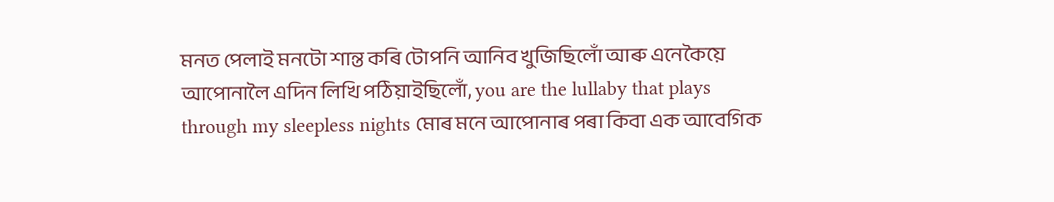মনত পেলাই মনটো শান্ত কৰি টোপনি আনিব খুজিছিলোঁ আৰু এনেকৈয়ে আপোনালৈ এদিন লিখি পঠিয়াইছিলোঁ, you are the lullaby that plays through my sleepless nights মোৰ মনে আপোনাৰ পৰা কিবা এক আবেগিক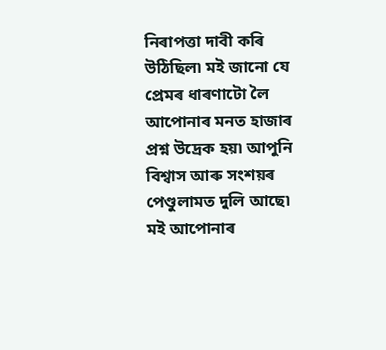নিৰাপত্তা দাবী কৰি উঠিছিল৷ মই জানো যে প্ৰেমৰ ধাৰণাটো লৈ আপোনাৰ মনত হাজাৰ প্ৰশ্ন উদ্ৰেক হয়৷ আপুনি বিশ্বাস আৰু সংশয়ৰ পেণ্ডুলামত দুলি আছে৷ মই আপোনাৰ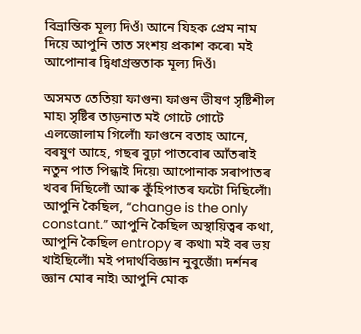বিভ্ৰান্তিক মূল্য দিওঁ৷ আনে যিহক প্ৰেম নাম দিয়ে আপুনি তাত সংশয় প্ৰকাশ কৰে৷ মই আপোনাৰ দ্বিধাগ্ৰস্ততাক মূল্য দিওঁ৷

অসমত তেতিয়া ফাগুন৷ ফাগুন ভীষণ সৃষ্টিশীল মাহ৷ সৃষ্টিৰ তাড়নাত মই গোটে গোটে এলজোলাম গিলোঁ৷ ফাগুনে বতাহ আনে, বৰষুণ আহে, গছৰ বুঢ়া পাতবোৰ আঁতৰাই নতুন পাত পিন্ধাই দিয়ে৷ আপোনাক সৰাপাতৰ খবৰ দিছিলোঁ আৰু কুঁহিপাতৰ ফটো দিছিলোঁ৷ আপুনি কৈছিল, “change is the only constant.” আপুনি কৈছিল অস্থায়িত্বৰ কথা, আপুনি কৈছিল entropy ৰ কথা৷ মই বৰ ভয় খাইছিলোঁ৷ মই পদাৰ্থবিজ্ঞান নুবুজোঁ৷ দৰ্শনৰ জ্ঞান মোৰ নাই৷ আপুনি মোক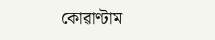কোৱাণ্টাম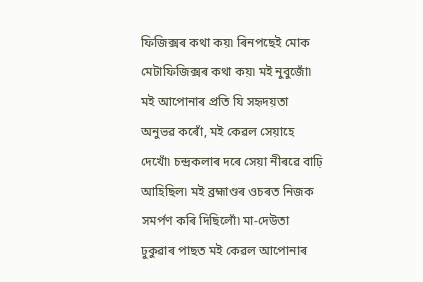ফিজিক্সৰ কথা কয়৷ ৰিনপছেই মোক মেটাফিজিক্সৰ কথা কয়৷ মই নুবুজোঁ৷ মই আপোনাৰ প্ৰতি যি সহৃদয়তা অনুভৱ কৰোঁ, মই কেৱল সেয়াহে দেখোঁ৷ চন্দ্ৰকলাৰ দৰে সেয়া নীৰৱে বাঢ়ি আহিছিল৷ মই ব্ৰহ্মাণ্ডৰ ওচৰত নিজক সমৰ্পণ কৰি দিছিলোঁ৷ মা-দেউতা ঢুকুৱাৰ পাছত মই কেৱল আপোনাৰ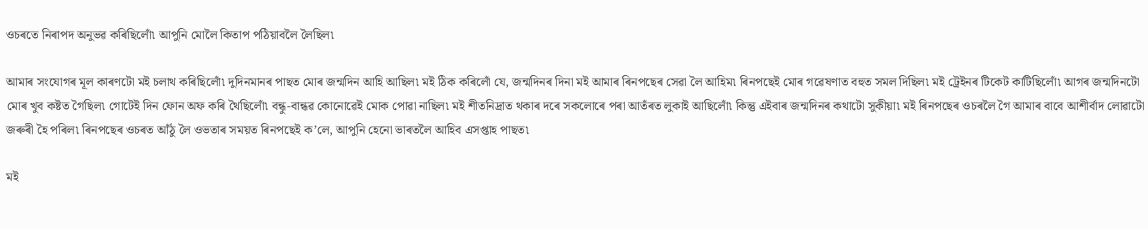ওচৰতে নিৰাপদ অনুভৱ কৰিছিলোঁ৷ আপুনি মোলৈ কিতাপ পঠিয়াবলৈ লৈছিল৷

আমাৰ সংযোগৰ মূল কাৰণটো মই চলাথ কৰিছিলোঁ৷ দুদিনমানৰ পাছত মোৰ জন্মদিন আহি আছিল৷ মই ঠিক কৰিলোঁ যে, জন্মদিনৰ দিনা মই আমাৰ ৰিনপছেৰ সেৱা লৈ আহিম৷ ৰিনপছেই মোৰ গৱেষণাত বহুত সমল দিছিল৷ মই ট্ৰেইনৰ টিকেট কাটিছিলোঁ৷ আগৰ জন্মদিনটো মোৰ খুব কষ্টত গৈছিল৷ গোটেই দিন ফোন অফ কৰি থৈছিলোঁ৷ বন্ধু-বান্ধৱ কোনোৱেই মোক পোৱা নাছিল৷ মই শীতনিদ্ৰাত থকাৰ দৰে সকলোৰে পৰা আতঁৰত লুকাই আছিলোঁ৷ কিন্তু এইবাৰ জন্মদিনৰ কথাটো সুকীয়া৷ মই ৰিনপছেৰ ওচৰলৈ গৈ আমাৰ বাবে আশীৰ্বাদ লোৱাটো জৰুৰী হৈ পৰিল৷ ৰিনপছেৰ ওচৰত আঁঠু লৈ ওভতাৰ সময়ত ৰিনপছেই ক’লে, আপুনি হেনো ভাৰতলৈ আহিব এসপ্তাহ পাছত৷

মই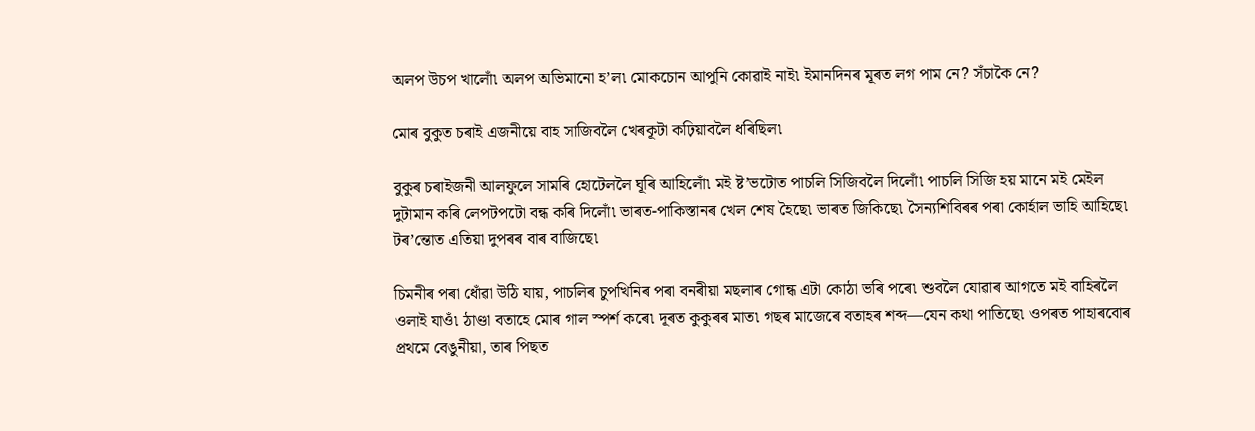অলপ উচপ খালোঁ৷ অলপ অভিমানো হ’ল৷ মোকচোন আপুনি কোৱাই নাই৷ ইমানদিনৰ মূৰত লগ পাম নে? সঁচাকৈ নে?

মোৰ বুকুত চৰাই এজনীয়ে বাহ সাজিবলৈ খেৰকূটা কঢ়িয়াবলৈ ধৰিছিল৷

বুকুৰ চৰাইজনী আলফুলে সামৰি হোটেললৈ ঘূৰি আহিলোঁ৷ মই ষ্ট’ভটোত পাচলি সিজিবলৈ দিলোঁ৷ পাচলি সিজি হয় মানে মই মেইল দুটামান কৰি লেপটপটো বন্ধ কৰি দিলোঁ৷ ভাৰত-পাকিস্তানৰ খেল শেষ হৈছে৷ ভাৰত জিকিছে৷ সৈন্যশিবিৰৰ পৰা কোৰ্হাল ভাহি আহিছে৷ টৰ’ন্তোত এতিয়া দুপৰৰ বাৰ বাজিছে৷

চিমনীৰ পৰা ধোঁৱা উঠি যায়, পাচলিৰ চুপখিনিৰ পৰা বনৰীয়া মছলাৰ গোন্ধ এটা কোঠা ভৰি পৰে৷ শুবলৈ যোৱাৰ আগতে মই বাহিৰলৈ ওলাই যাওঁ৷ ঠাণ্ডা বতাহে মোৰ গাল স্পৰ্শ কৰে৷ দূৰত কুকুৰৰ মাত৷ গছৰ মাজেৰে বতাহৰ শব্দ—যেন কথা পাতিছে৷ ওপৰত পাহাৰবোৰ প্ৰথমে বেঙুনীয়া, তাৰ পিছত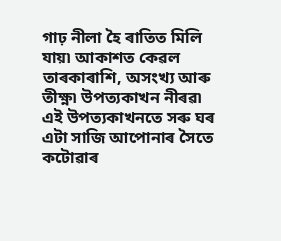গাঢ় নীলা হৈ ৰাতিত মিলি যায়৷ আকাশত কেৱল তাৰকাৰাশি, অসংখ্য আৰু তীক্ষ্ণ৷ উপত্যকাখন নীৰৱ৷ এই উপত্যকাখনতে সৰু ঘৰ এটা সাজি আপোনাৰ সৈতে কটোৱাৰ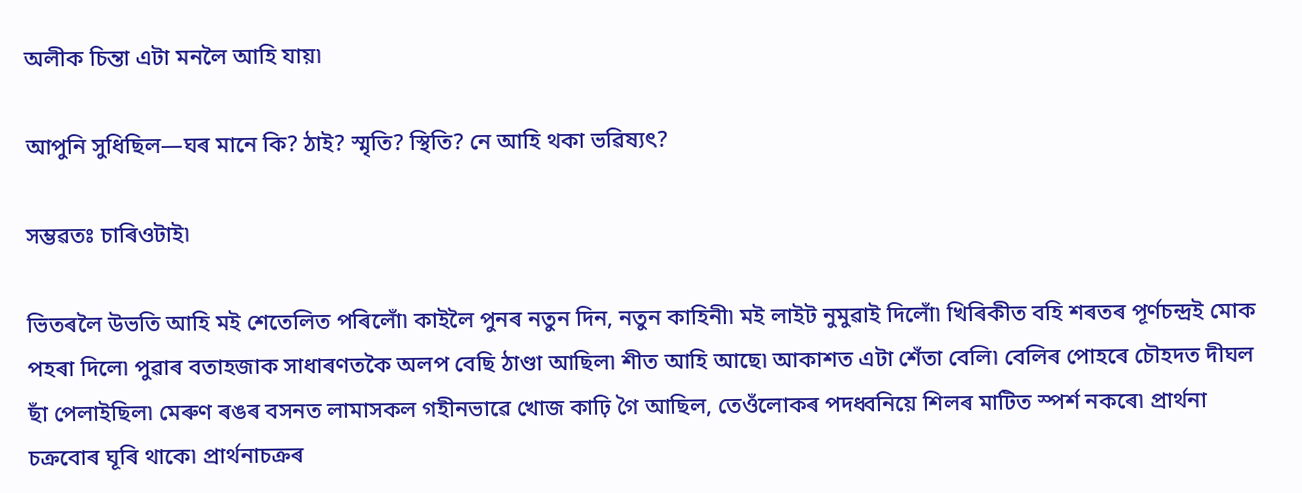অলীক চিন্তা এটা মনলৈ আহি যায়৷

আপুনি সুধিছিল—ঘৰ মানে কি? ঠাই? স্মৃতি? স্থিতি? নে আহি থকা ভৱিষ্যৎ?

সম্ভৱতঃ চাৰিওটাই৷

ভিতৰলৈ উভতি আহি মই শেতেলিত পৰিলোঁ৷ কাইলৈ পুনৰ নতুন দিন, নতুন কাহিনী৷ মই লাইট নুমুৱাই দিলোঁ৷ খিৰিকীত বহি শৰতৰ পূৰ্ণচন্দ্ৰই মোক পহৰা দিলে৷ পুৱাৰ বতাহজাক সাধাৰণতকৈ অলপ বেছি ঠাণ্ডা আছিল৷ শীত আহি আছে৷ আকাশত এটা শেঁতা বেলি৷ বেলিৰ পোহৰে চৌহদত দীঘল ছাঁ পেলাইছিল৷ মেৰুণ ৰঙৰ বসনত লামাসকল গহীনভাৱে খোজ কাঢ়ি গৈ আছিল, তেওঁলোকৰ পদধ্বনিয়ে শিলৰ মাটিত স্পৰ্শ নকৰে৷ প্ৰাৰ্থনা চক্ৰবোৰ ঘূৰি থাকে৷ প্ৰাৰ্থনাচক্ৰৰ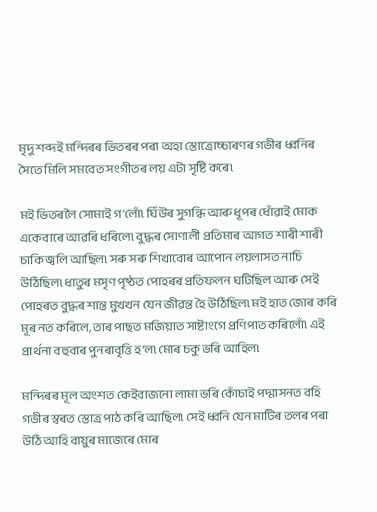মৃদু শব্দই মন্দিৰৰ ভিতৰৰ পৰা অহা স্তোত্রোচ্চাৰণৰ গভীৰ ধ্বনিৰ সৈতে মিলি সমবেত সংগীতৰ লয় এটা সৃষ্টি কৰে৷

মই ভিতৰলৈ সোমাই গ’লোঁ৷ ঘিঁউৰ সুগন্ধি আৰু ধূপৰ ধোঁৱাই মোক একেবাৰে আৱৰি ধৰিলে৷ বুদ্ধৰ সোণালী প্ৰতিমাৰ আগত শাৰী শাৰী চাকি জ্বলি আছিল৷ সৰু সৰু শিখাবোৰ আপোন লয়লাসত নাচি উঠিছিল৷ ধাতুৰ মসৃণ পৃষ্ঠত পোহৰৰ প্ৰতিফলন ঘটিছিল আৰু সেই পোহৰত বুদ্ধৰ শান্ত মুখখন যেন জীৱন্ত হৈ উঠিছিল৷ মই হাত জোৰ কৰি মূৰ নত কৰিলে, তাৰ পাছত মজিয়াত সাষ্টাংগে প্ৰণিপাত কৰিলোঁ৷ এই প্ৰাৰ্থনা বহুবাৰ পুনৰাবৃত্তি হ’ল৷ মোৰ চকু ভৰি আহিল৷

মন্দিৰৰ মূল অংশত কেইবাজনো লামা ভৰি কোঁচাই পদ্মাসনত বহি গভীৰ স্বৰত স্তোত্র পাঠ কৰি আছিল৷ সেই ধ্বনি যেন মাটিৰ তলৰ পৰা উঠি আহি বায়ুৰ মাজেৰে মোৰ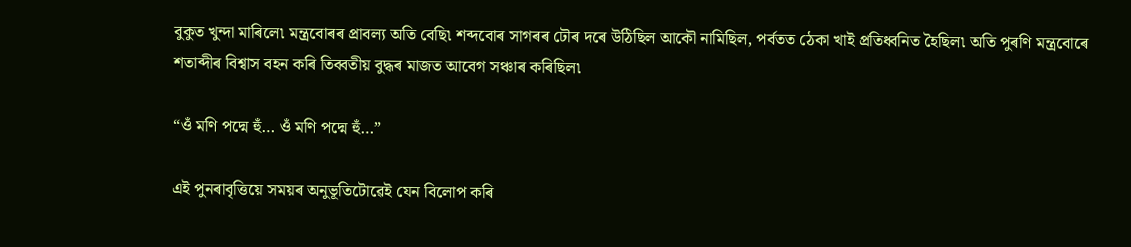বুকুত খুন্দা মাৰিলে৷ মন্ত্ৰবোৰৰ প্ৰাবল্য অতি বেছি৷ শব্দবোৰ সাগৰৰ ঢৌৰ দৰে উঠিছিল আকৌ নামিছিল, পৰ্বতত ঠেকা খাই প্ৰতিধ্বনিত হৈছিল৷ অতি পুৰণি মন্ত্রবোৰে শতাব্দীৰ বিশ্বাস বহন কৰি তিব্বতীয় বুদ্ধৰ মাজত আবেগ সঞ্চাৰ কৰিছিল৷

“ওঁ মণি পদ্মে হুঁ… ওঁ মণি পদ্মে হুঁ…”

এই পুনৰাবৃত্তিয়ে সময়ৰ অনুভূতিটোৱেই যেন বিলোপ কৰি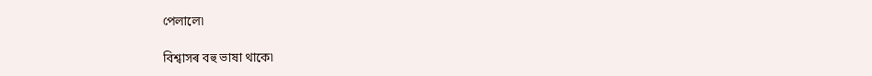পেলালে৷

বিশ্বাসৰ বহু ভাষা থাকে৷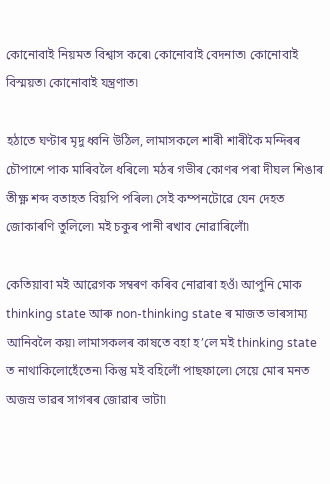কোনোবাই নিয়মত বিশ্বাস কৰে৷ কোনোবাই বেদনাত৷ কোনোবাই বিস্ময়ত৷ কোনোবাই যন্ত্ৰণাত৷

হঠাতে ঘণ্টাৰ মৃদু ধ্বনি উঠিল, লামাসকলে শাৰী শাৰীকৈ মন্দিৰৰ চৌপাশে পাক মাৰিবলৈ ধৰিলে৷ মঠৰ গভীৰ কোণৰ পৰা দীঘল শিঙাৰ তীক্ষ্ণ শব্দ বতাহত বিয়পি পৰিল৷ সেই কম্পনটোৱে যেন দেহত জোকাৰণি তুলিলে৷ মই চকুৰ পানী ৰখাব নোৱাৰিলোঁ৷

কেতিয়াবা মই আৱেগক সম্বৰণ কৰিব নোৱাৰা হওঁ৷ আপুনি মোক thinking state আৰু non-thinking state ৰ মাজত ভাৰসাম্য আনিবলৈ কয়৷ লামাসকলৰ কাষতে বহা হ’লে মই thinking state ত নাথাকিলোহেঁতেন৷ কিন্তু মই বহিলোঁ পাছফালে৷ সেয়ে মোৰ মনত অজস্ৰ ভাৱৰ সাগৰৰ জোৱাৰ ভাটা৷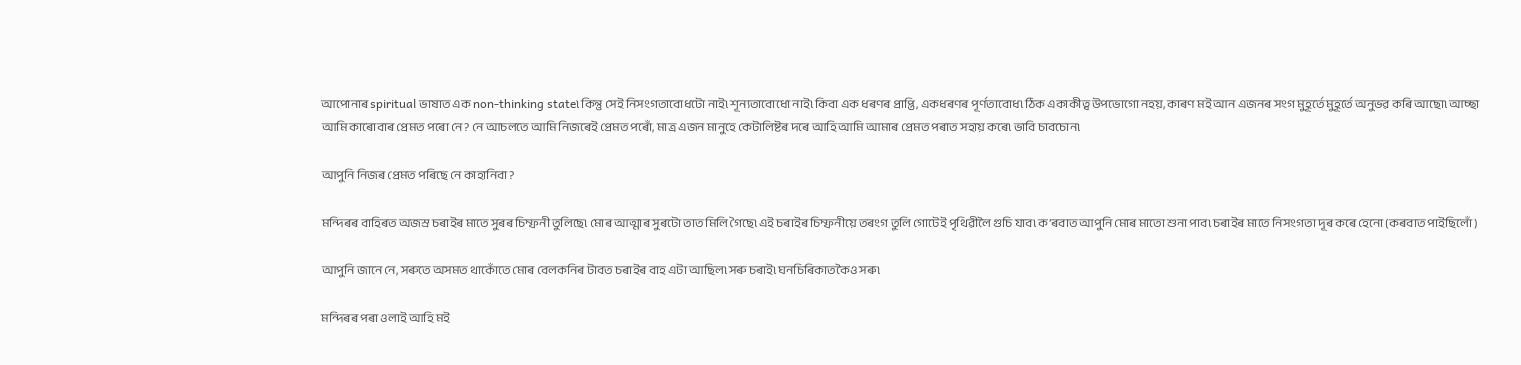আপোনাৰ spiritual ভাষাত এক non-thinking state৷ কিন্তু সেই নিসংগতাবোধটো নাই৷ শূন্যতাবোধো নাই৷ কিবা এক ধৰণৰ প্ৰাপ্তি, একধৰণৰ পূৰ্ণতাবোধ৷ ঠিক একাকীত্ব উপভোগো নহয়, কাৰণ মই আন এজনৰ সংগ মুহূৰ্তে মুহূৰ্তে অনুভৱ কৰি আছো৷ আচ্ছা আমি কাৰোবাৰ প্ৰেমত পৰো নে? নে আচলতে আমি নিজৰেই প্ৰেমত পৰোঁ, মাত্ৰ এজন মানুহে কেটালিষ্টৰ দৰে আহি আমি আমাৰ প্ৰেমত পৰাত সহায় কৰে৷ ভাবি চাবচোন৷

আপুনি নিজৰ প্ৰেমত পৰিছে নে কাহানিবা?

মন্দিৰৰ বাহিৰত অজস্ৰ চৰাইৰ মাতে সুৰৰ চিম্ফনী তুলিছে৷ মোৰ আত্মাৰ সুৰটো তাত মিলি গৈছে৷ এই চৰাইৰ চিম্ফনীয়ে তৰংগ তুলি গোটেই পৃথিৱীলৈ গুচি যাব৷ ক’ৰবাত আপুনি মোৰ মাতো শুনা পাব৷ চৰাইৰ মাতে নিসংগতা দূৰ কৰে হেনো (কৰবাত পাইছিলোঁ)

আপুনি জানে নে, সৰুতে অসমত থাকোঁতে মোৰ বেলকনিৰ টাবত চৰাইৰ বাহ এটা আছিল৷ সৰু চৰাই৷ ঘনচিৰিকাতকৈও সৰু৷

মন্দিৰৰ পৰা ওলাই আহি মই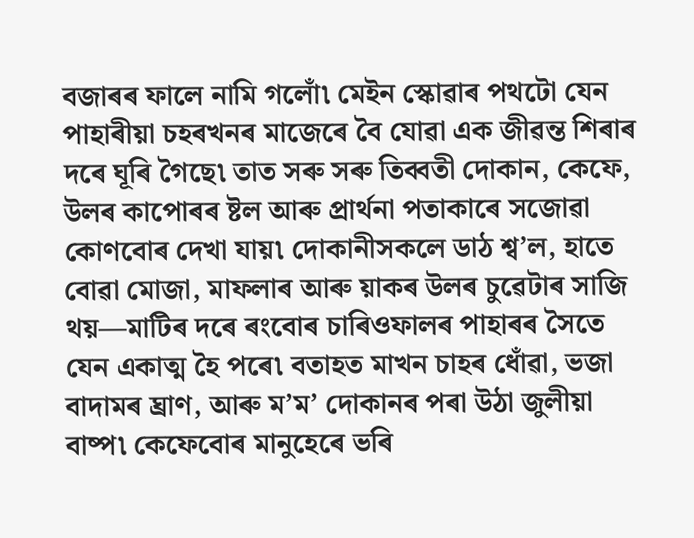বজাৰৰ ফালে নামি গলোঁ৷ মেইন স্কোৱাৰ পথটো যেন পাহাৰীয়া চহৰখনৰ মাজেৰে বৈ যোৱা এক জীৱন্ত শিৰাৰ দৰে ঘূৰি গৈছে৷ তাত সৰু সৰু তিব্বতী দোকান, কেফে, উলৰ কাপোৰৰ ষ্টল আৰু প্ৰাৰ্থনা পতাকাৰে সজোৱা কোণবোৰ দেখা যায়৷ দোকানীসকলে ডাঠ শ্ব’ল, হাতে বোৱা মোজা, মাফলাৰ আৰু য়াকৰ উলৰ চুৱেটাৰ সাজি থয়—মাটিৰ দৰে ৰংবোৰ চাৰিওফালৰ পাহাৰৰ সৈতে যেন একাত্ম হৈ পৰে৷ বতাহত মাখন চাহৰ ধোঁৱা, ভজা বাদামৰ ঘ্ৰাণ, আৰু ম’ম’ দোকানৰ পৰা উঠা জুলীয়া বাষ্প৷ কেফেবোৰ মানুহেৰে ভৰি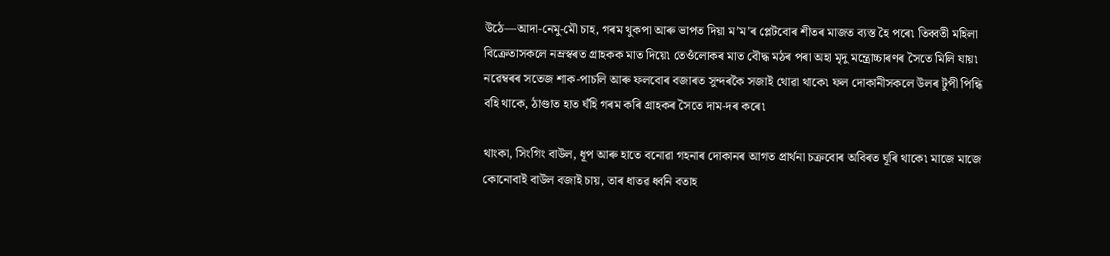উঠে—আদা-নেমু-মৌ চাহ, গৰম থুকপা আৰু ভাপত দিয়া ম’ম’ৰ প্লেটবোৰ শীতৰ মাজত ব্যস্ত হৈ পৰে৷ তিব্বতী মহিলা বিক্ৰেতাসকলে নম্ৰস্বৰত গ্ৰাহকক মাত দিয়ে৷ তেওঁলোকৰ মাত বৌদ্ধ মঠৰ পৰা অহা মৃদু মন্ত্রোচ্চাৰণৰ সৈতে মিলি যায়৷ নৱেম্বৰৰ সতেজ শাক-পাচলি আৰু ফলবোৰ বজাৰত সুন্দৰকৈ সজাই থোৱা থাকে৷ ফল দোকানীসকলে উলৰ টুপী পিন্ধি বহি থাকে, ঠাণ্ডাত হাত ঘঁহি গৰম কৰি গ্ৰাহকৰ সৈতে দাম-দৰ কৰে৷

থাংকা, সিংগিং বাউল, ধূপ আৰু হাতে বনোৱা গহনাৰ দোকানৰ আগত প্ৰাৰ্থনা চক্ৰবোৰ অবিৰত ঘূৰি থাকে৷ মাজে মাজে কোনোবাই বাউল বজাই চায়, তাৰ ধাতৱ ধ্বনি বতাহ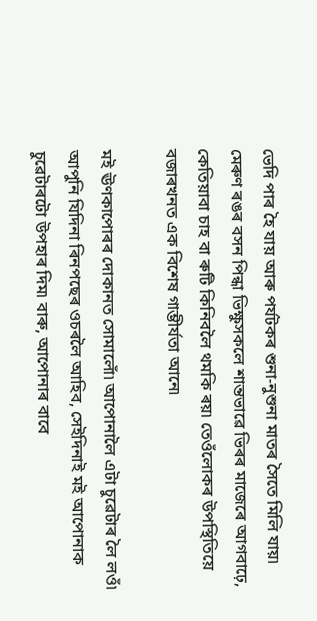ভেদি পাৰ হৈ যায় আৰু পৰ্যটকৰ শুনা-নুশুনা মাতৰ সৈতে মিলি যায়৷ মেৰুণ ৰঙৰ বসন পিন্ধা ভিক্ষুসকলে শান্তভাৱে ভিৰৰ মাজেৰে আগবাঢ়ে, কেতিয়াবা চাহ বা ৰুটি কিনিবলৈ থমকি ৰয়৷ তেওঁলোকৰ উপস্থিতিয়ে বজাৰখনত এক বিশেষ গাম্ভীৰ্যতা আনে৷

মই ঊণকাপোৰৰ দোকানত সোমালোঁ৷ আপোনালৈ এটা চুৱেটাৰ লৈ লওঁ৷ আপুনি যিদিনা ৰিনপছেৰ ওচৰলৈ আহিব, সেইদিনাই মই আপোনাক চুৱেটাৰটো উপহাৰ দিম৷ বাৰু, আপোনাৰ বাবে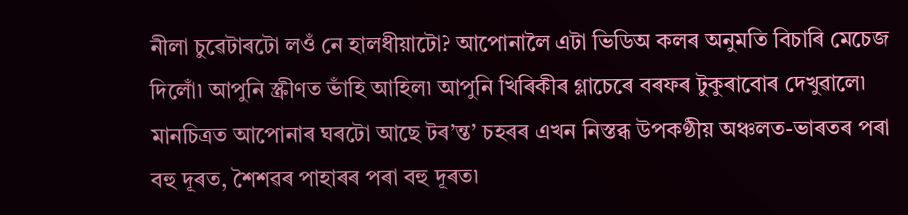নীলা চুৱেটাৰটো লওঁ নে হালধীয়াটো? আপোনালৈ এটা ভিডিঅ কলৰ অনুমতি বিচাৰি মেচেজ দিলোঁ৷ আপুনি স্ক্ৰীণত ভাঁহি আহিল৷ আপুনি খিৰিকীৰ গ্লাচেৰে বৰফৰ টুকুৰাবোৰ দেখুৱালে৷ মানচিত্ৰত আপোনাৰ ঘৰটো আছে টৰ’ন্ত’ চহৰৰ এখন নিস্তব্ধ উপকণ্ঠীয় অঞ্চলত-ভাৰতৰ পৰা বহু দূৰত, শৈশৱৰ পাহাৰৰ পৰা বহু দূৰত৷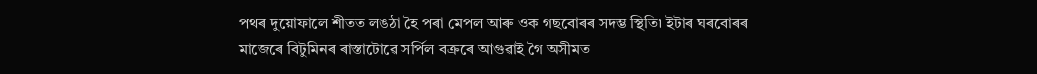পথৰ দুয়োফালে শীতত লঙঠা হৈ পৰা মেপল আৰু ওক গছবোৰৰ সদম্ভ স্থিতি৷ ইটাৰ ঘৰবোৰৰ মাজেৰে বিটুমিনৰ ৰাস্তাটোৱে সৰ্পিল বক্ৰৰে আগুৱাই গৈ অসীমত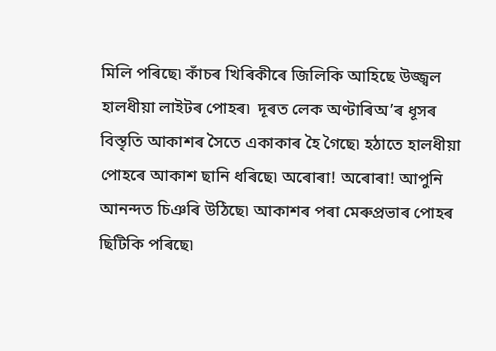মিলি পৰিছে৷ কাঁচৰ খিৰিকীৰে জিলিকি আহিছে উজ্জ্বল হালধীয়া লাইটৰ পোহৰ৷  দূৰত লেক অণ্টাৰিঅ’ৰ ধূসৰ বিস্তৃতি আকাশৰ সৈতে একাকাৰ হৈ গৈছে৷ হঠাতে হালধীয়া পোহৰে আকাশ ছানি ধৰিছে৷ অৰোৰা! অৰোৰা! আপুনি আনন্দত চিঞৰি উঠিছে৷ আকাশৰ পৰা মেৰুপ্ৰভাৰ পোহৰ ছিটিকি পৰিছে৷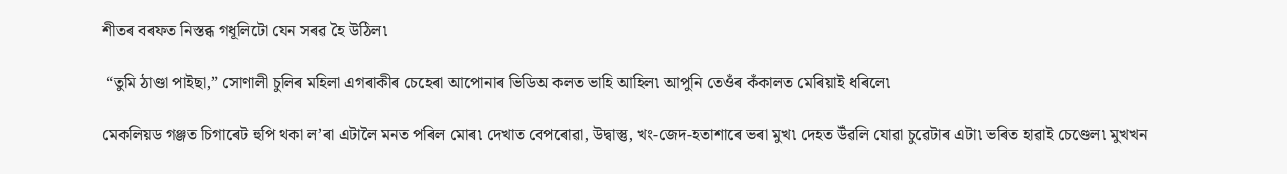শীতৰ বৰফত নিস্তব্ধ গধূলিটো যেন সৰৱ হৈ উঠিল৷

 “তুমি ঠাণ্ডা পাইছা,” সোণালী চুলিৰ মহিলা এগৰাকীৰ চেহেৰা আপোনাৰ ভিডিঅ কলত ভাহি আহিল৷ আপুনি তেওঁৰ কঁকালত মেৰিয়াই ধৰিলে৷

মেকলিয়ড গঞ্জত চিগাৰেট হুপি থকা ল’ৰা এটালৈ মনত পৰিল মোৰ৷ দেখাত বেপৰোৱা, উদ্বাস্তু, খং-জেদ-হতাশাৰে ভৰা মুখ৷ দেহত উঁৱলি যোৱা চুৱেটাৰ এটা৷ ভৰিত হাৱাই চেণ্ডেল৷ মুখখন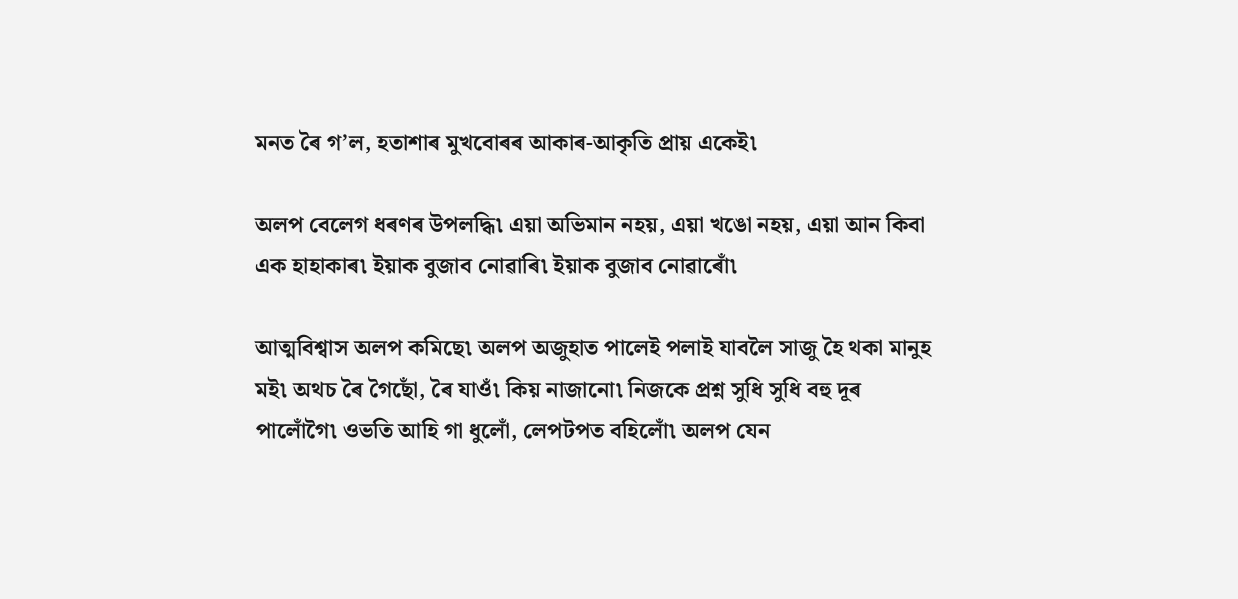মনত ৰৈ গ’ল, হতাশাৰ মুখবোৰৰ আকাৰ-আকৃতি প্ৰায় একেই৷

অলপ বেলেগ ধৰণৰ উপলদ্ধি৷ এয়া অভিমান নহয়, এয়া খঙো নহয়, এয়া আন কিবা এক হাহাকাৰ৷ ইয়াক বুজাব নোৱাৰি৷ ইয়াক বুজাব নোৱাৰোঁ৷

আত্মবিশ্বাস অলপ কমিছে৷ অলপ অজুহাত পালেই পলাই যাবলৈ সাজু হৈ থকা মানুহ মই৷ অথচ ৰৈ গৈছোঁ, ৰৈ যাওঁ৷ কিয় নাজানো৷ নিজকে প্ৰশ্ন সুধি সুধি বহু দূৰ পালোঁগৈ৷ ওভতি আহি গা ধুলোঁ, লেপটপত বহিলোঁ৷ অলপ যেন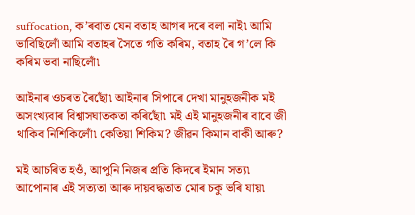suffocation, ক’ৰবাত যেন বতাহ আগৰ দৰে বলা নাই৷ আমি ভাবিছিলোঁ আমি বতাহৰ সৈতে গতি কৰিম, বতাহ ৰৈ গ’লে কি কৰিম ভবা নাছিলোঁ৷

আইনাৰ ওচৰত ৰৈছোঁ৷ আইনাৰ সিপাৰে দেখা মানুহজনীক মই অসংখ্যবাৰ বিশ্বাসঘাতকতা কৰিছোঁ৷ মই এই মানুহজনীৰ বাবে জী থাকিব নিশিকিলোঁ৷ কেতিয়া শিকিম? জীৱন কিমান বাকী আৰু?

মই আচৰিত হওঁ, আপুনি নিজৰ প্ৰতি কিদৰে ইমান সত্য৷ আপোনাৰ এই সত্যতা আৰু দায়বদ্ধতাত মোৰ চকু ভৰি যায়৷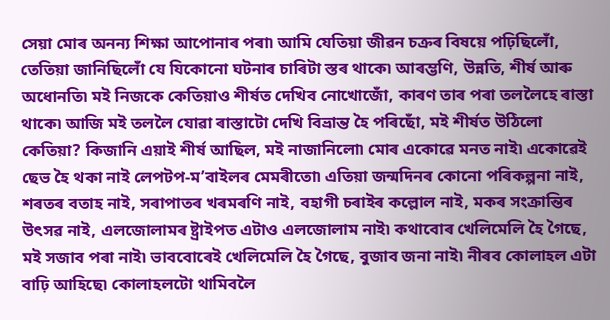সেয়া মোৰ অনন্য শিক্ষা আপোনাৰ পৰা৷ আমি যেতিয়া জীৱন চক্ৰৰ বিষয়ে পঢ়িছিলোঁ, তেতিয়া জানিছিলোঁ যে যিকোনো ঘটনাৰ চাৰিটা স্তৰ থাকে৷ আৰম্ভণি, উন্নতি, শীৰ্ষ আৰু অধোনতি৷ মই নিজকে কেতিয়াও শীৰ্ষত দেখিব নোখোজোঁ, কাৰণ তাৰ পৰা তললৈহে ৰাস্তা থাকে৷ আজি মই তললৈ যোৱা ৰাস্তাটো দেখি বিভ্ৰান্ত হৈ পৰিছোঁ, মই শীৰ্ষত উঠিলো কেতিয়া? কিজানি এয়াই শীৰ্ষ আছিল, মই নাজানিলো৷ মোৰ একোৱে মনত নাই৷ একোৱেই ছেভ হৈ থকা নাই লেপটপ-ম’বাইলৰ মেমৰীতো৷ এতিয়া জন্মদিনৰ কোনো পৰিকল্পনা নাই, শৰতৰ বতাহ নাই, সৰাপাতৰ খৰমৰণি নাই, বহাগী চৰাইৰ কল্লোল নাই, মকৰ সংক্ৰান্তিৰ উৎসৱ নাই, এলজোলামৰ ষ্ট্ৰাইপত এটাও এলজোলাম নাই৷ কথাবোৰ খেলিমেলি হৈ গৈছে, মই সজাব পৰা নাই৷ ভাববোৰেই খেলিমেলি হৈ গৈছে, বুজাব জনা নাই৷ নীৰব কোলাহল এটা বাঢ়ি আহিছে৷ কোলাহলটো থামিবলৈ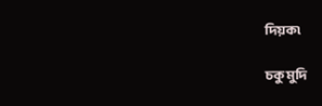দিয়ক৷

চকু মুদি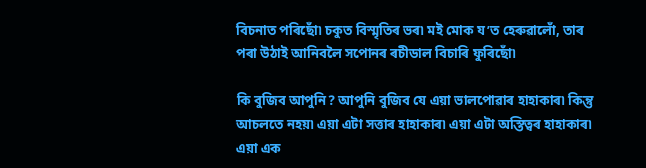বিচনাত পৰিছোঁ৷ চকুত বিস্মৃতিৰ ভৰ৷ মই মোক য’ত হেৰুৱালোঁ, তাৰ পৰা উঠাই আনিবলৈ সপোনৰ ৰচীডাল বিচাৰি ফুৰিছোঁ৷

কি বুজিব আপুনি? আপুনি বুজিব যে এয়া ভালপোৱাৰ হাহাকাৰ৷ কিন্তু আচলতে নহয়৷ এয়া এটা সত্তাৰ হাহাকাৰ৷ এয়া এটা অস্তিত্বৰ হাহাকাৰ৷ এয়া এক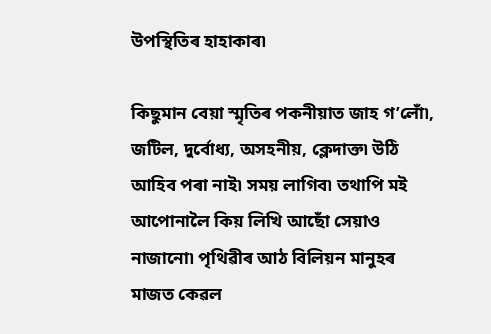উপস্থিতিৰ হাহাকাৰ৷

কিছুমান বেয়া স্মৃতিৰ পকনীয়াত জাহ গ’লোঁ৷, জটিল, দুৰ্বোধ্য, অসহনীয়, ক্লেদাক্ত৷ উঠি আহিব পৰা নাই৷ সময় লাগিব৷ তথাপি মই আপোনালৈ কিয় লিখি আছোঁ সেয়াও নাজানো৷ পৃথিৱীৰ আঠ বিলিয়ন মানুহৰ মাজত কেৱল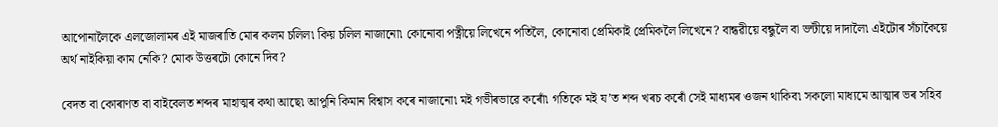আপোনালৈকে এলজোলামৰ এই মাজৰাতি মোৰ কলম চলিল৷ কিয় চলিল নাজানো৷ কোনোবা পত্নীয়ে লিখেনে পতিলৈ, কোনোবা প্ৰেমিকাই প্ৰেমিকলৈ লিখেনে? বান্ধৱীয়ে বন্ধুলৈ বা ভন্টীয়ে দাদালৈ৷ এইটোৰ সঁচাকৈয়ে অৰ্থ নাইকিয়া কাম নেকি? মোক উত্তৰটো কোনে দিব?

বেদত বা কোৰাণত বা বাইবেলত শব্দৰ মাহাত্মৰ কথা আছে৷ আপুনি কিমান বিশ্বাস কৰে নাজানো৷ মই গভীৰভাৱে কৰোঁ৷ গতিকে মই য’ত শব্দ খৰচ কৰোঁ সেই মাধ্যমৰ ওজন থাকিব৷ সকলো মাধ্যমে আত্মাৰ ভৰ সহিব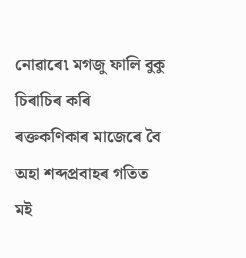নোৱাৰে৷ মগজু ফালি বুকু চিৰাচিৰ কৰি ৰক্তকণিকাৰ মাজেৰে বৈ অহা শব্দপ্ৰবাহৰ গতিত মই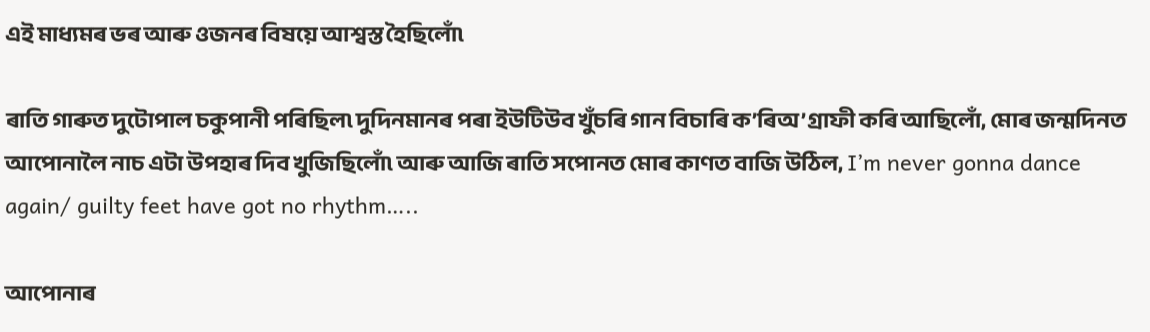এই মাধ্যমৰ ভৰ আৰু ওজনৰ বিষয়ে আশ্বস্ত হৈছিলোঁ৷

ৰাতি গাৰুত দুটোপাল চকুপানী পৰিছিল৷ দুদিনমানৰ পৰা ইউটিউব খুঁচৰি গান বিচাৰি ক’ৰিঅ’গ্ৰাফী কৰি আছিলোঁ, মোৰ জন্মদিনত আপোনালৈ নাচ এটা উপহাৰ দিব খুজিছিলোঁ৷ আৰু আজি ৰাতি সপোনত মোৰ কাণত বাজি উঠিল, I’m never gonna dance again/ guilty feet have got no rhythm…..

আপোনাৰ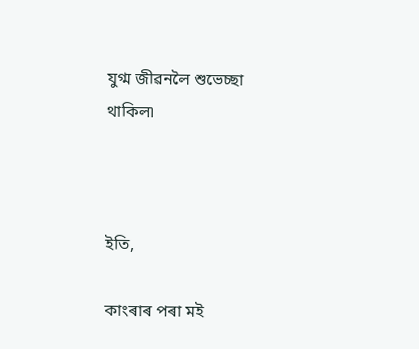যুগ্ম জীৱনলৈ শুভেচ্ছা থাকিল৷



ইতি,

কাংৰাৰ পৰা মই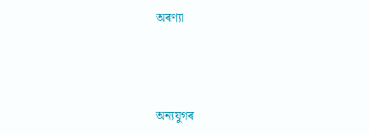অৰণ্যা



অন্যযুগৰ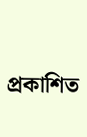প্ৰকাশিত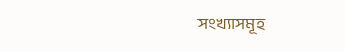সংখ্যাসমূহ